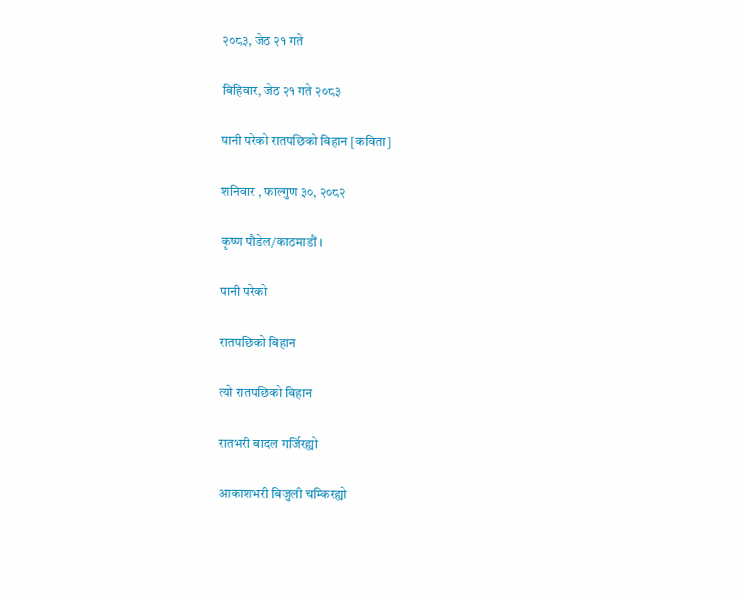२०८३, जेठ २१ गते

बिहिवार, जेठ २१ गते २०८३

पानी परेको रातपछिको बिहान [कविता]

शनिवार , फाल्गुण ३०, २०८२

कृष्ण पौडेल/काठमाडौं ।

पानी परेको

रातपछिको बिहान

त्यो रातपछिको बिहान

रातभरी बादल गर्जिरह्यो

आकाशभरी बिजुली चम्किरह्यो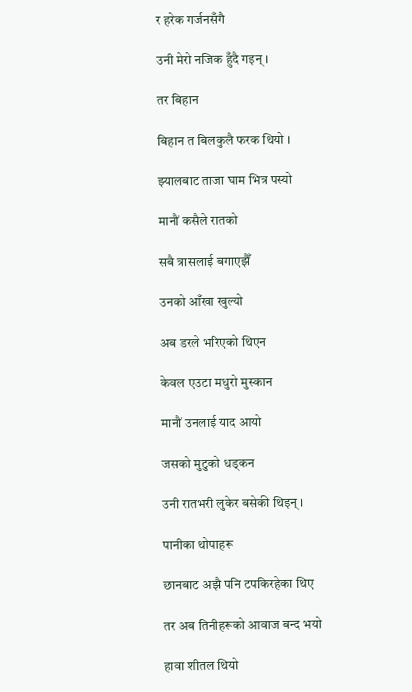र हरेक गर्जनसँगै

उनी मेरो नजिक हुँदै गइन् ।

तर बिहान

बिहान त बिलकुलै फरक थियो ।

झ्यालबाट ताजा घाम भित्र पस्यो

मानौं कसैले रातको

सबै त्रासलाई बगाएझैँ

उनको आँखा खुल्यो

अब डरले भरिएको थिएन

केवल एउटा मधुरो मुस्कान

मानौं उनलाई याद आयो

जसको मुटुको धड्कन

उनी रातभरी लुकेर बसेकी थिइन् ।

पानीका थोपाहरू

छानबाट अझै पनि टपकिरहेका थिए

तर अब तिनीहरूको आवाज बन्द भयो

हावा शीतल थियो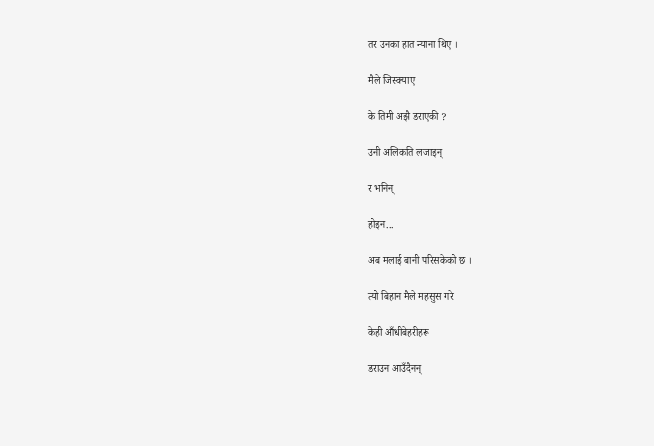तर उनका हात न्याना थिए ।

मैले जिस्क्याए

के तिमी अझै डराएकी ?

उनी अलिकति लजाइन्

र भनिन्

होइन...

अब मलाई बानी परिसकेको छ ।

त्यो बिहान मैले महसुस गरे

केही आँधीबेहरीहरू

डराउन आउँदैनन्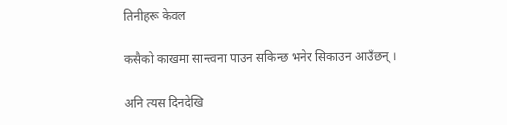तिनीहरू केवल

कसैको काखमा सान्त्वना पाउन सकिन्छ भनेर सिकाउन आउँछन् ।

अनि त्यस दिनदेखि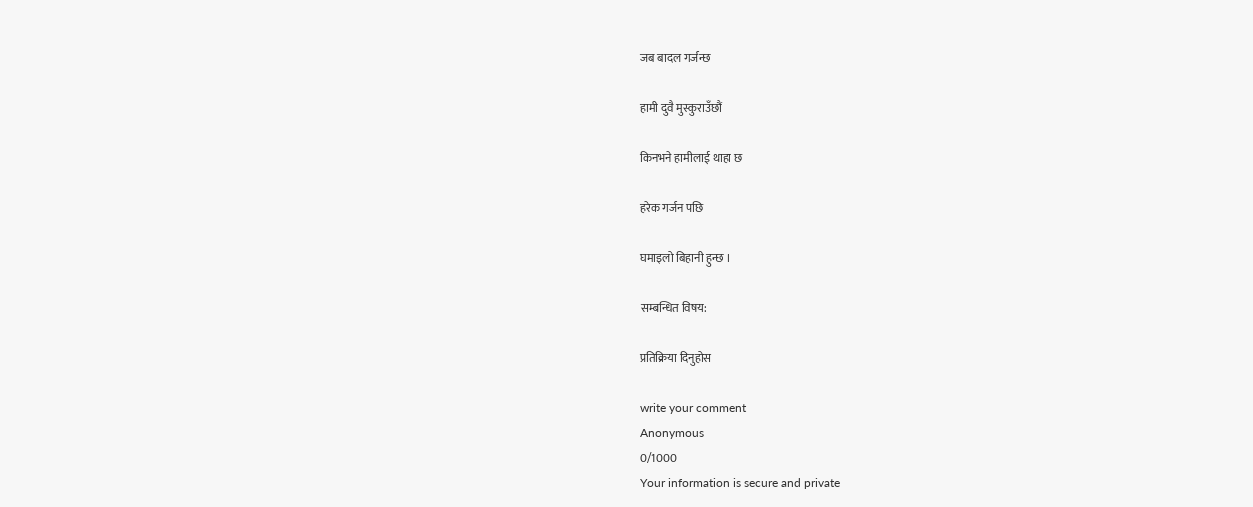जब बादल गर्जन्छ

हामी दुवै मुस्कुराउँछौं

किनभने हामीलाई थाहा छ

हरेक गर्जन पछि

घमाइलो बिहानी हुन्छ ।

सम्बन्धित विषय:

प्रतिक्रिया दिनुहोस

write your comment
Anonymous
0/1000
Your information is secure and private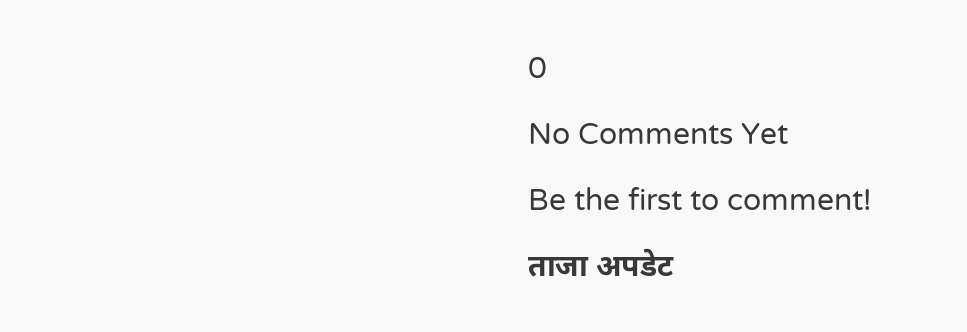0

No Comments Yet

Be the first to comment!

ताजा अपडेट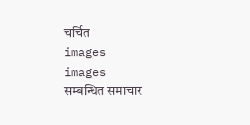चर्चित
images
images
सम्बन्धित समाचार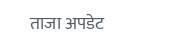ताजा अपडेट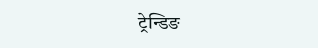ट्रेन्डिङ